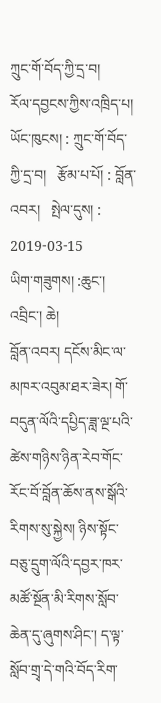ཀྲུང་གོ་བོད་ཀྱི་དྲ་བ།
རོལ་དབྱངས་ཀྱིས་འཁྲིད་པ།
ཡོང་ཁུངས། : ཀྲུང་གོ་བོད་ཀྱི་དྲ་བ།   རྩོམ་པ་པོ། : བློན་འབར།   སྤེལ་དུས། : 2019-03-15
ཡིག་གཟུགས། :ཆུང་། འབྲིང་། ཆེ།
བློན་འབར། དངོས་མིང་ལ་མཁར་འབུམ་ཐར་ཟེར། གོ་བདུན་ལོའི་དཔྱིད་ཟླ་ལྔ་པའི་ཚེས་གཉིས་ཉིན་རེབ་གོང་རོང་བོ་བློན་ཆོས་ནས་སྒོའི་རིགས་སུ་སྐྱེས། ཉིས་སྟོང་བཅུ་དྲུག་ལོའི་དབྱར་ཁར་མཚོ་སྔོན་མི་རིགས་སློབ་ཆེན་དུ་ཞུགས་ཤིང་། ད་ལྟ་སློབ་གྲྭ་དེ་གའི་བོད་རིག་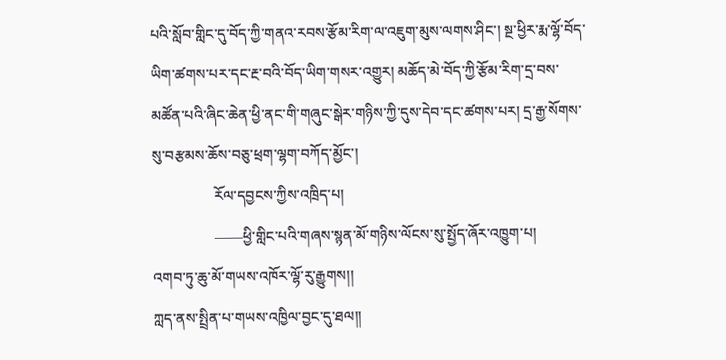པའི་སློབ་གླིང་དུ་བོད་ཀྱི་གནའ་རབས་རྩོམ་རིག་ལ་འཇུག་མུས་ལགས་ཤིང་། སྔ་ཕྱིར་རྨ་ལྷོ་བོད་ཡིག་ཚགས་པར་དང་རྔ་བའི་བོད་ཡིག་གསར་འགྱུར། མཆོད་མེ་བོད་ཀྱི་རྩོམ་རིག་དྲ་བས་མཚོན་པའི་ཞིང་ཆེན་ཕྱི་ནང་གི་གཞུང་སྒེར་གཉིས་ཀྱི་དུས་དེབ་དང་ཚགས་པར། དྲ་རྒྱ་སོགས་སུ་བརྩམས་ཆོས་བཅུ་ཕྲག་ལྷག་བཀོད་མྱོང་།
                 རོལ་དབྱངས་ཀྱིས་འཁྲིད་པ།
                 ——ཕྱི་གླིང་པའི་གཞས་སྙན་མོ་གཉིས་ལོངས་སུ་སྤྱོད་ཞོར་འཁྱུག་པ།
འགབ་ཏུ་ཆུ་མོ་གཡས་འཁོར་ལྷོ་རུ་རྒྱུགས།།
ཀླད་ནས་སྤྲིན་པ་གཡས་འཁྱིལ་བྱང་དུ་ཐལ།།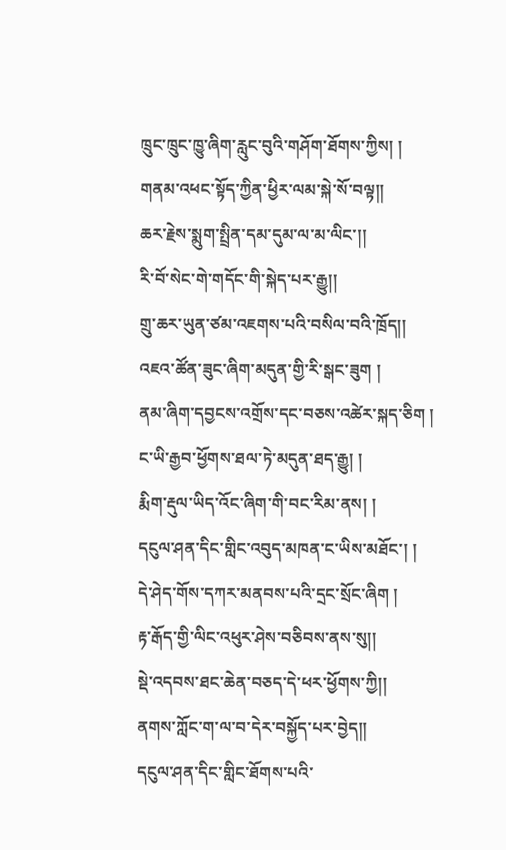ཁྲུང་ཁྲུང་ཁྱུ་ཞིག་རླུང་བུའི་གཤོག་ཐོགས་ཀྱིས། །
གནམ་འཕང་སྟོད་ཀྱིན་ཕྱིར་ལམ་སྐེ་སོ་བལྟ།།
ཆར་རྗེས་སྨུག་སྤྲིན་དམ་དུམ་ལ་མ་ལིང་།།
རི་བོ་སེང་གེ་གདོང་གི་སྐེད་པར་རྒྱུ།།
གྲུ་ཆར་ཡུན་ཙམ་འཇགས་པའི་བསིལ་བའི་ཁྲོད།།
འཇའ་ཚོན་ཟུང་ཞིག་མདུན་གྱི་རི་སྒང་ཟུག །
ནམ་ཞིག་དབྱངས་འགྲོས་དང་བཅས་འཚེར་སྐད་ཅིག །
ང་ཡི་རྒྱབ་ཕྱོགས་ཐལ་ཏེ་མདུན་ཐད་རྒྱུ། །
རྨིག་རྡུལ་ཡིད་འོང་ཞིག་གི་བང་རིམ་ནས། །
དངུལ་ཤན་དིང་གླིང་འབུད་མཁན་ང་ཡིས་མཐོང་། །
དེ་ཤེད་གོས་དཀར་མནབས་པའི་དྲང་སྲོང་ཞིག །
རྟ་རྒོད་གྱི་ལིང་འཕུར་ཤེས་བཅིབས་ནས་སུ།།
སྡེ་འདབས་ཐང་ཆེན་བཅད་དེ་ཕར་ཕྱོགས་ཀྱི།།
ནགས་ཀློང་ག་ལ་བ་དེར་བསྐྱོད་པར་བྱེད།།
དངུལ་ཤན་དིང་གླིང་ཐོགས་པའི་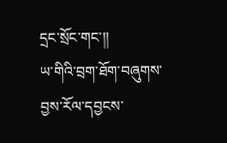དྲང་སྲོང་གང་།།
ཡ་གིའི་བྲག་ཐོག་བཞུགས་བྱས་རོལ་དབྱངས་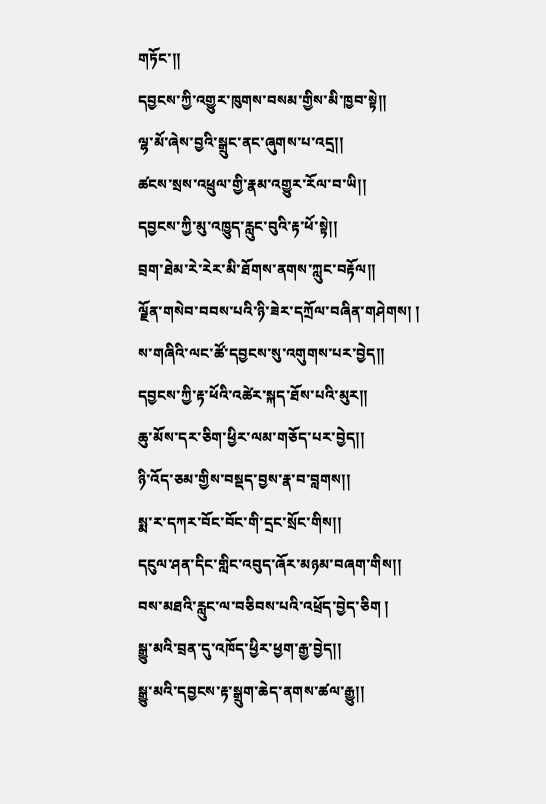གཏོང་།།
དབྱངས་ཀྱི་འགྱུར་ཁུགས་བསམ་གྱིས་མི་ཁྱབ་སྟེ།།
ལྷ་མོ་ཞེས་བྱའི་སྒྲུང་ནང་ཞུགས་པ་འདྲ།།
ཚངས་སྲས་འཕྲུལ་གྱི་རྣམ་འགྱུར་རོལ་བ་ཡི།།
དབྱངས་ཀྱི་མུ་འཁྱུད་རླུང་བུའི་རྟ་ཕོ་སྟེ།།
བྲག་ཐེམ་རེ་རེར་མི་ཐོགས་ནགས་ཀླུང་བརྟོལ།།
ལྗོན་གསེབ་བབས་པའི་ཉི་ཟེར་དཀྲོལ་བཞིན་གཤེགས། །
ས་གཞིའི་ལང་ཚོ་དབྱངས་སུ་འགུགས་པར་བྱེད།།
དབྱངས་ཀྱི་རྟ་ཕོའི་འཚེར་སྐད་ཐོས་པའི་མུར།།
ཆུ་མོས་དར་ཅིག་ཕྱིར་ལམ་གཅོད་པར་བྱེད།།
ཉི་འོད་ཅམ་གྱིས་བསྡད་བྱས་རྣ་བ་བླགས།།
སྨ་ར་དཀར་བོང་བོང་གི་དྲང་སྲོང་གིས།།
དངུལ་ཤན་དིང་གླིང་འབུད་ཞོར་མཉམ་བཞག་གིས།།
བས་མཐའི་རླུང་ལ་བཅིབས་པའི་འཕྲོད་བྱེད་ཅིག །
སྒྱུ་མའི་བྲན་དུ་འཁོད་ཕྱིར་ཕྱག་རྒྱ་བྱེད།།
སྒྱུ་མའི་དབྱངས་རྟ་སྒྲུག་ཆེད་ནགས་ཚལ་རྒྱུ།།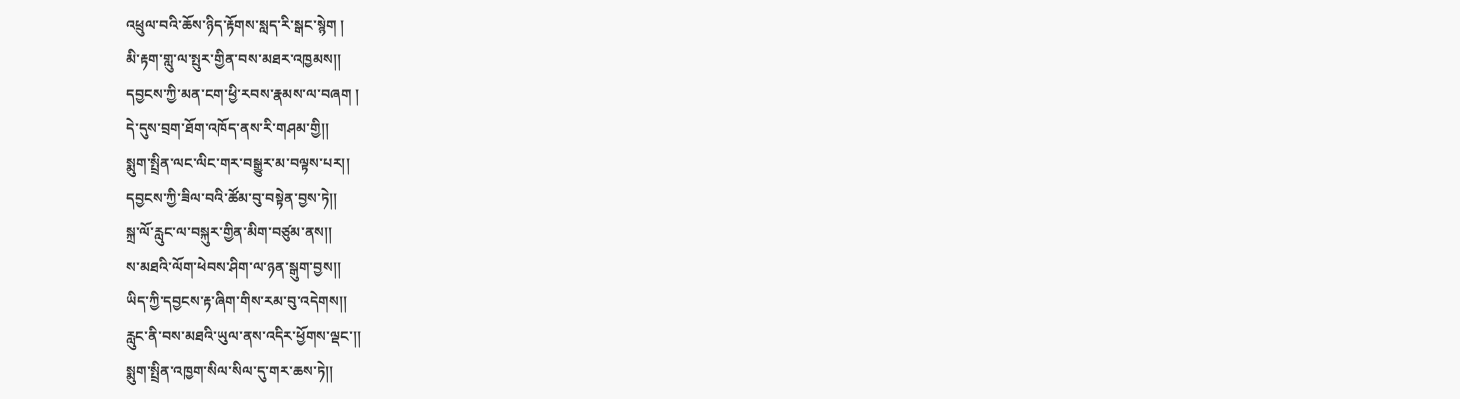འཕྲུལ་བའི་ཆོས་ཉིད་རྟོགས་སླད་རི་སྒང་སྙེག །
མི་རྟག་གླུ་ལ་སྤུར་གྱིན་བས་མཐར་འཁྱམས།།
དབྱངས་ཀྱི་མན་ངག་ཕྱི་རབས་རྣམས་ལ་བཞག །
དེ་དུས་བྲག་ཐོག་འཁོད་ནས་རི་གཤམ་གྱི།།
སྨུག་སྤྲིན་ལང་ལིང་གར་བསྒྱུར་མ་བལྟས་པར།།
དབྱངས་ཀྱི་ཟིལ་བའི་ཚོམ་བུ་བསྟེན་བྱས་ཏེ།།
སྐྲ་ལོ་རླུང་ལ་བསྐུར་གྱིན་མིག་བཙུམ་ནས།།
ས་མཐའི་ལོག་ཕེབས་ཤིག་ལ་ཉན་སྒུག་བྱས།།
ཡིད་ཀྱི་དབྱངས་རྟ་ཞིག་གིས་རམ་བུ་འདེགས།།
རླུང་ནི་བས་མཐའི་ཡུལ་ནས་འདིར་ཕྱོགས་ལྡང་།།
སྨུག་སྤྲིན་འཁྱག་སིལ་སིལ་དུ་གར་ཆས་ཏེ།།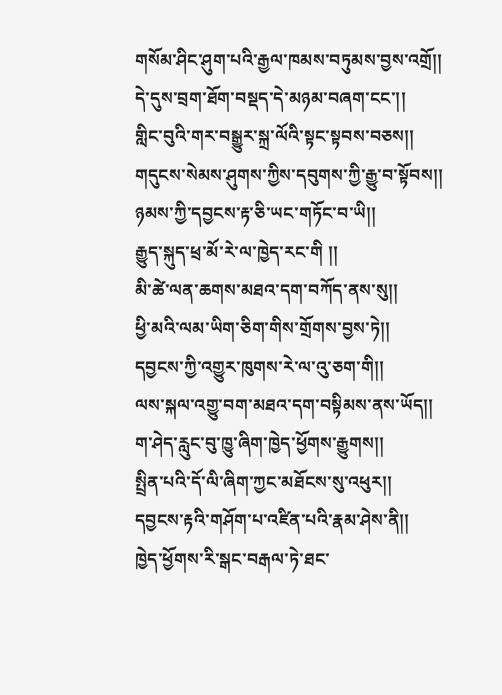གསོམ་ཤིང་ཤུག་པའི་རྒྱལ་ཁམས་བཏུམས་བྱས་འགྲོ།།
དེ་དུས་བྲག་ཐོག་བསྡད་དེ་མཉམ་བཞག་ངང་།།
གླིང་བུའི་གར་བསྒྱུར་སྐྲ་ལོའི་སྟང་སྟབས་བཅས།།
གདུངས་སེམས་ཤུགས་ཀྱིས་དབུགས་ཀྱི་རྒྱུ་བ་སྟོབས།།
ཉམས་ཀྱི་དབྱངས་རྟ་ཅི་ཡང་གཏོང་བ་ཡི།།
རྒྱུད་སྐུད་ཕྲ་མོ་རེ་ལ་ཁྱེད་རང་གི །།
མི་ཚེ་ལན་ཆགས་མཐའ་དག་བཀོད་ནས་སུ།།
ཕྱི་མའི་ལམ་ཡིག་ཅིག་གིས་གྲོགས་བྱས་ཏེ།།
དབྱངས་ཀྱི་འགྱུར་ཁུགས་རེ་ལ་འུ་ཅག་གི།།
ལས་སྐལ་འགྱུ་བག་མཐའ་དག་བསྟིམས་ནས་ཡོད།།
ག་ཤེད་རླུང་བུ་ཁྱུ་ཞིག་ཁྱེད་ཕྱོགས་རྒྱུགས།།
སྤྲིན་པའི་དོ་ལི་ཞིག་ཀྱང་མཐོངས་སུ་འཕུར།།
དབྱངས་རྟའི་གཤོག་པ་འཛིན་པའི་རྣམ་ཤེས་ནི།།
ཁྱེད་ཕྱོགས་རི་སྒང་བརྒལ་ཏེ་ཐང་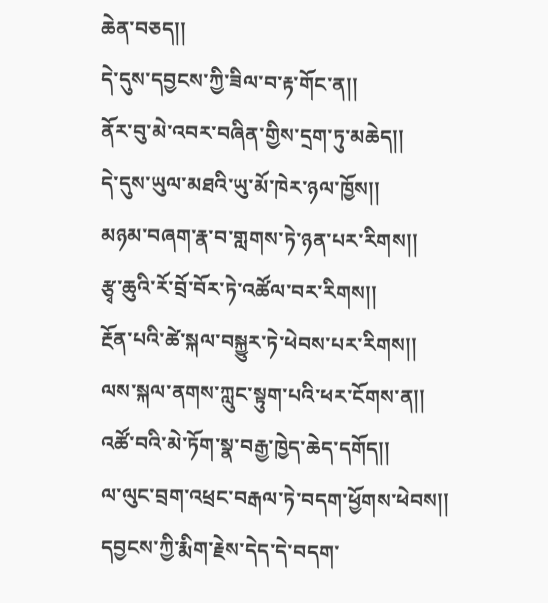ཆེན་བཅད།།
དེ་དུས་དབྱངས་ཀྱི་ཟིལ་བ་རྟ་གོང་ན།།
ནོར་བུ་མེ་འབར་བཞིན་གྱིས་དྲག་ཏུ་མཆེད།།
དེ་དུས་ཡུལ་མཐའི་ཡུ་མོ་ཁེར་ཉལ་ཁྱོས།།
མཉམ་བཞག་རྣ་བ་གླགས་ཏེ་ཉན་པར་རིགས།།
རྩྭ་ཆུའི་རོ་བྲོ་བོར་ཏེ་འཚོལ་བར་རིགས།།
རྔོན་པའི་ཚེ་སྐལ་བསྐྱུར་ཏེ་ཕེབས་པར་རིགས།།
ལས་སྐལ་ནགས་ཀླུང་སྟུག་པའི་ཕར་ངོགས་ན།།
འཚོ་བའི་མེ་ཏོག་སྣ་བརྒྱ་ཁྱེད་ཆེད་དགོད།།
ལ་ལུང་བྲག་འཕྲང་བརྒལ་ཏེ་བདག་ཕྱོགས་ཕེབས།།
དབྱངས་ཀྱི་རྨིག་རྗེས་དེད་དེ་བདག་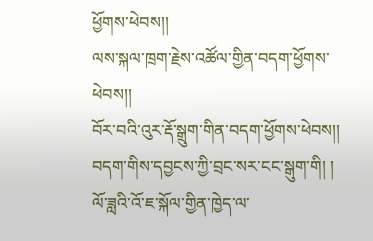ཕྱོགས་ཕེབས།།
ལས་སྐལ་ཁྲག་རྗེས་འཚོལ་གྱིན་བདག་ཕྱོགས་ཕེབས།།
བོར་བའི་འུར་རྡོ་སྒྲུག་གིན་བདག་ཕྱོགས་ཕེབས།།
བདག་གིས་དབྱངས་ཀྱི་བྲང་སར་ངང་སྒུག་གི། །
ལོ་ཟླའི་འོ་ཇ་སྐོལ་གྱིན་ཁྱེད་ལ་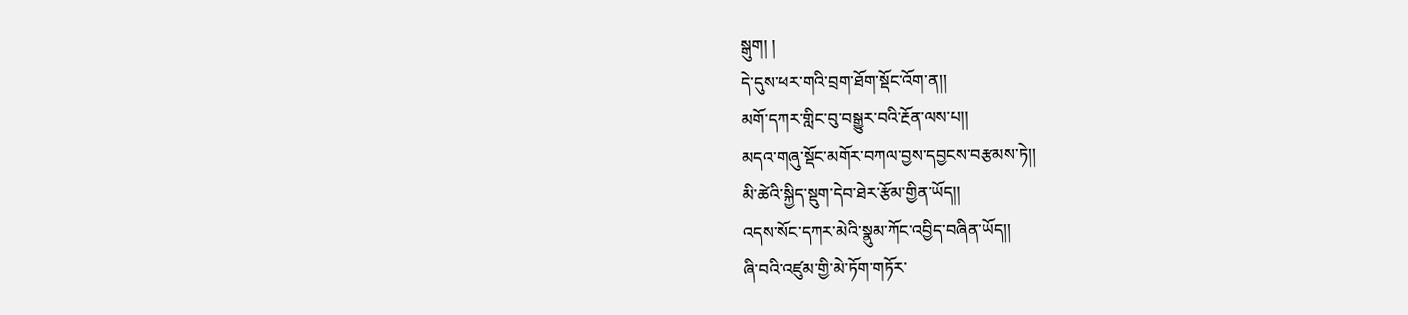སྒུག། །
དེ་དུས་ཕར་གའི་བྲག་ཐོག་སྡོང་འོག་ན།།
མགོ་དཀར་གླིང་བུ་བསྒྱུར་བའི་རྔོན་ལས་པ།།
མདའ་གཞུ་སྡོང་མགོར་བཀལ་བྱས་དབྱངས་བརྩམས་ཏེ།།
མི་ཚེའི་སྐྱིད་སྡུག་དེབ་ཐེར་རྩོམ་གྱིན་ཡོད།།
འདས་སོང་དཀར་མེའི་སྣུམ་ཀོང་འབྱིད་བཞིན་ཡོད།།
ཞི་བའི་འཛུམ་གྱི་མེ་ཏོག་གཏོར་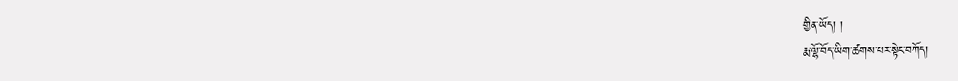གྱིན་ཡོད། །
རྨ་ལྷོ་བོད་ཡིག་ཚགས་པར་སྟེང་བཀོད།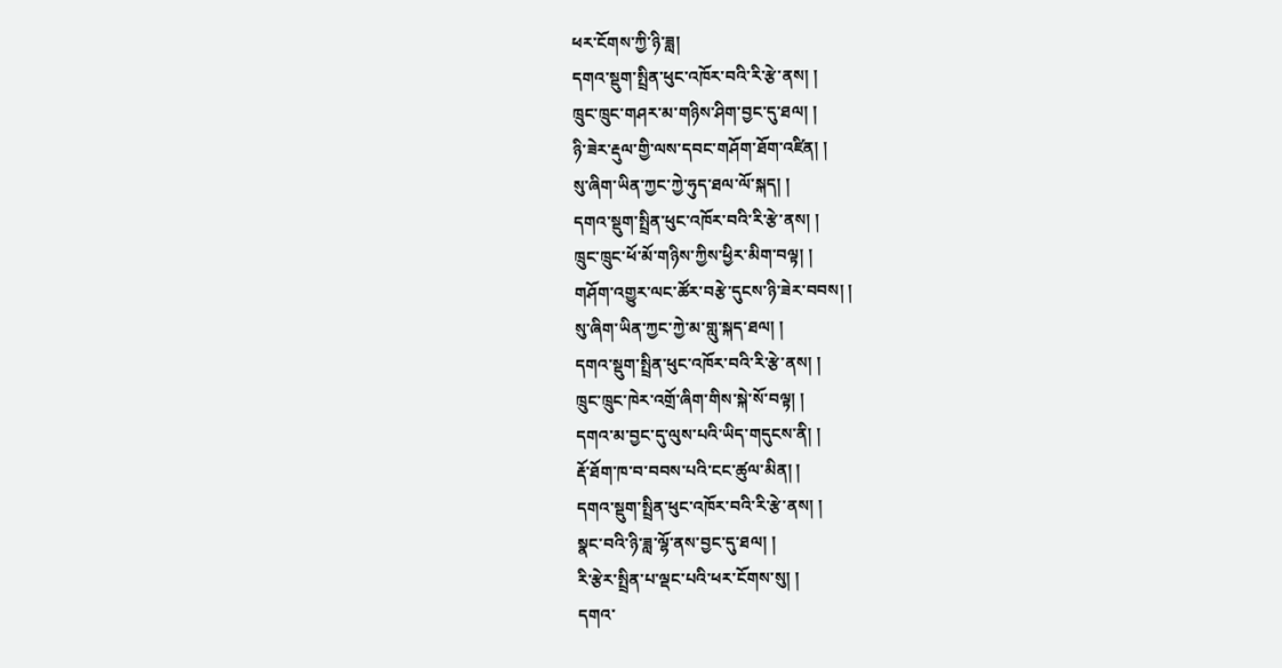ཕར་ངོགས་ཀྱི་ཉི་ཟླ།
དགའ་སྡུག་སྤྲིན་ཕུང་འཁོར་བའི་རི་རྩེ་ནས། །
ཁྲུང་ཁྲུང་གཤར་མ་གཉིས་ཤིག་བྱང་དུ་ཐལ། །
ཉི་ཟེར་རྡུལ་གྱི་ལས་དབང་གཤོག་ཐོག་འཛིན། །
སུ་ཞིག་ཡིན་ཀྱང་ཀྱེ་ཧུད་ཐལ་ལོ་སྐད། །
དགའ་སྡུག་སྤྲིན་ཕུང་འཁོར་བའི་རི་རྩེ་ནས། །
ཁྲུང་ཁྲུང་ཕོ་མོ་གཉིས་ཀྱིས་ཕྱིར་མིག་བལྟ། །
གཤོག་འགྱུར་ལང་ཚོར་བརྩེ་དུངས་ཉི་ཟེར་བབས། །
སུ་ཞིག་ཡིན་ཀྱང་ཀྱེ་མ་གླུ་སྐད་ཐལ། །
དགའ་སྡུག་སྤྲིན་ཕུང་འཁོར་བའི་རི་རྩེ་ནས། །
ཁྲུང་ཁྲུང་ཁེར་འགྲོ་ཞིག་གིས་སྐེ་སོ་བལྟ། །
དགའ་མ་བྱང་དུ་ལུས་པའི་ཡིད་གདུངས་ནི། །
རྡོ་ཐོག་ཁ་བ་བབས་པའི་ངང་ཚུལ་མིན། །
དགའ་སྡུག་སྤྲིན་ཕུང་འཁོར་བའི་རི་རྩེ་ནས། །
སྣང་བའི་ཉི་ཟླ་ལྷོ་ནས་བྱང་དུ་ཐལ། །
རི་རྩེར་སྤྲིན་པ་ལྡང་པའི་ཕར་ངོགས་སུ། །
དགའ་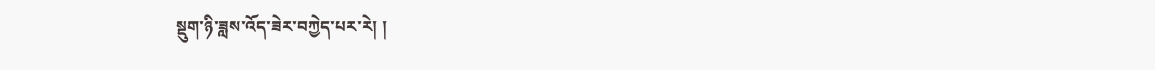སྡུག་ཉི་ཟླས་འོད་ཟེར་བཀྱེད་པར་རེ། །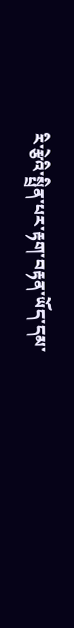རི་རྩེའི་སྤྲིན་པར་རྟག་བརྟན་ཡོད་དམ་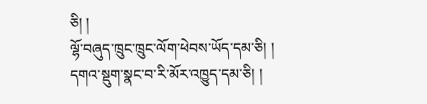ཅི། །
ལྷོ་བཞུད་ཁྲུང་ཁྲུང་ལོག་ཕེབས་ཡོད་དམ་ཅི། །
དགའ་སྡུག་སྣང་བ་རི་མོར་འཁྱུད་དམ་ཅི། །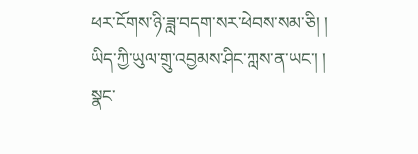ཕར་ངོགས་ཉི་ཟླ་བདག་སར་ཕེབས་སམ་ཅི། །
ཡིད་ཀྱི་ཡུལ་གྲུ་འབྱམས་ཤིང་ཀླས་ན་ཡང་། །
སྣང་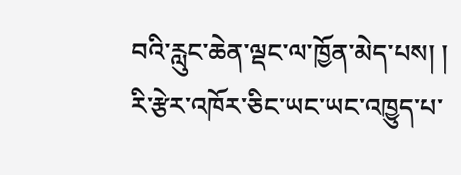བའི་རླུང་ཆེན་ལྡང་ལ་ཁྱོན་མེད་པས། །
རི་རྩེར་འཁོར་ཅིང་ཡང་ཡང་འཁྱུད་པ་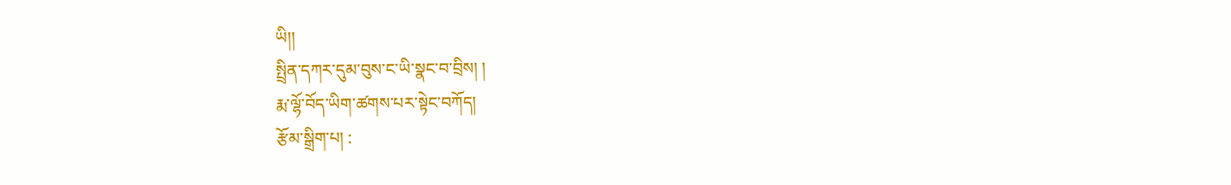ཡི།།
སྤྲིན་དཀར་དུམ་བུས་ང་ཡི་སྣང་བ་བྲིས། །
རྨ་ལྷོ་བོད་ཡིག་ཚགས་པར་སྟེང་བཀོད།
རྩོམ་སྒྲིག་པ། :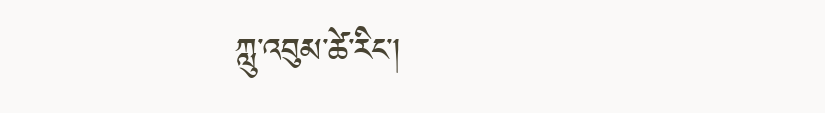ཀླུ་འབུམ་ཚེ་རིང་།